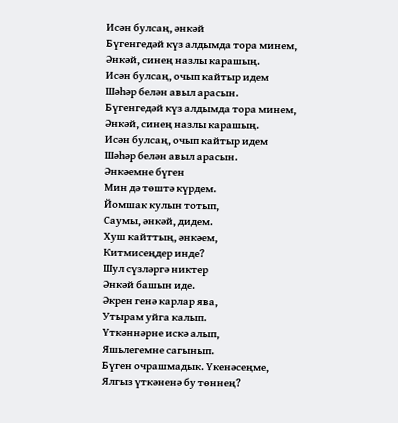Исән булсаң, әнкәй
Бүгенгедәй күз алдымда тора минем,
Әнкәй, синең назлы карашың.
Исән булсаң, очып кайтыр идем
Шәһәр белән авыл арасын.
Бүгенгедәй күз алдымда тора минем,
Әнкәй, синең назлы карашың.
Исән булсаң, очып кайтыр идем
Шәһәр белән авыл арасын.
Әнкәемне бүген
Мин дә төштә күрдем.
Йомшак кулын тотып,
Саумы, әнкәй, дидем.
Хуш кайттың, әнкәем,
Китмисеңдер инде?
Шул сүзләргә никтер
Әнкәй башын иде.
Әкрен генә карлар ява,
Утырам уйга калып.
Үткәннәрне искә алып,
Яшьлегемне сагынып.
Бүген очрашмадык. Үкенәсеңме,
Ялгыз үткәненә бу төннең?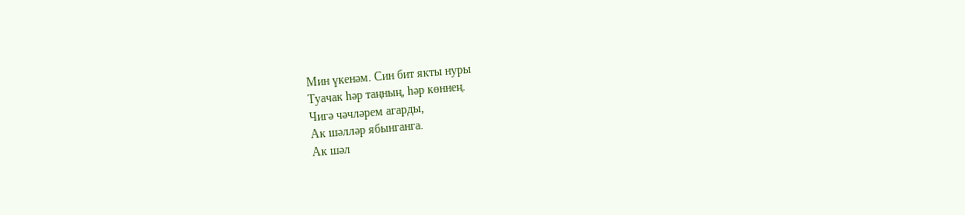Мин үкенәм. Син бит якты нуры
Туачак һәр таңның, һәр көннең.
Чигә чәчләрем агарды,
Ак шәлләр ябынганга.
Ак шәл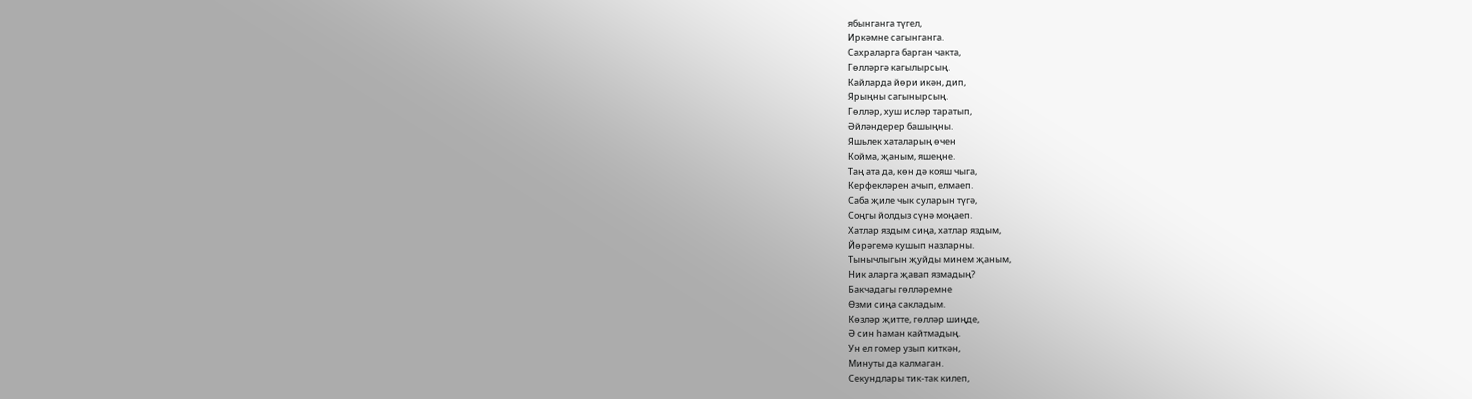ябынганга түгел,
Иркәмне сагынганга.
Сахраларга барган чакта,
Гөлләргә кагылырсың.
Кайларда йөри икән, дип,
Ярыңны сагынырсың.
Гөлләр, хуш исләр таратып,
Әйләндерер башыңны.
Яшьлек хаталарың өчен
Койма, җаным, яшеңне.
Таң ата да, көн дә кояш чыга,
Керфекләрен ачып, елмаеп.
Саба җиле чык суларын түгә,
Соңгы йолдыз сүнә моңаеп.
Хатлар яздым сиңа, хатлар яздым,
Йөрәгемә кушып назларны.
Тынычлыгын җуйды минем җаным,
Ник аларга җавап язмадың?
Бакчадагы гөлләремне
Өзми сиңа сакладым.
Көзләр җитте, гөлләр шиңде,
Ә син һаман кайтмадың.
Ун ел гомер узып киткән,
Минуты да калмаган.
Секундлары тик-так килеп,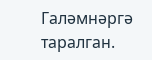Галәмнәргә таралган.